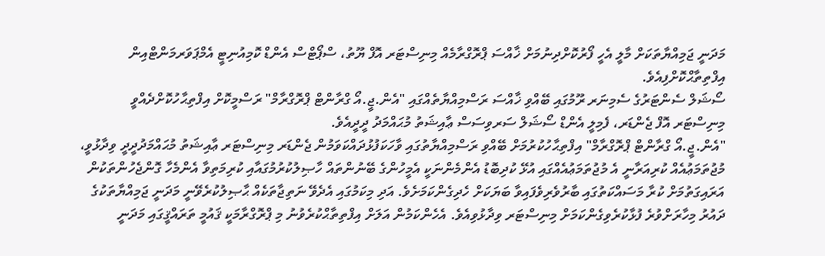މަދަނީ ޖަމިއްޔާތަކަށް މާލީ އެހީ ފޯރުކޮށްދިނުމަށް ޚާއްސަ ޕްރޮގްރާމެއް މިނިސްޓަރ އޮފް ޔޫތު، ސްޕޯޓްސް އެންޑް ކޮމިއުނިޓީ އެމްޕަވަރމަންޓްއިން އިފްތިތާޙްކޮށްފިއެވެ.
ސޯޝަލް ސެންޓަރުގެ ސެމިނަރ ރޫމުގައި ބޭއްވި ޚާއްސަ ރަސްމިއްޔާތެއްގައި "އެން.ޖީ.އޯ ގްރާންޓް ޕްރޮގްރާމް" ރަސްމީކޮށް އިފްތިޙާހުކޮށްދެއްވީ މިނިސްޓަރ އޮފް ޖެންޑަރ، ފެމިލީ އެންޑް ސޯޝަލް ސަރވިސަސް ޢާއިޝަތު މުޙައްމަދު ދީދީއެވެ.
"އެން.ޖީ.އޯ ގްރާންޓް ޕްރޮގްރާމް" އިފްތިޙާހުކުރުމަށް ބޭއްވި ރަސްމިއްޔާތުގައި ވާހަކަފުޅުދައްކަވަމުން ޖެންޑަރ މިނިސްޓަރ ޢާއިޝަތު މުޙައްމަދުދީދީ ވިދާޅުވީ، މުޖުތަމަޢުއެއް ކުރިއަރާނީ އެ މުޖުތަމަޢުއެއްގައި އުޅޭ ކުދިބޮޑު އެންމެންނަކީ އެމީހުންގެ ބޭނުންތައް ހާޞިލުކުރުމުގައާއި ކުރިމަތިވާ އެންމެހާ ގޮންޖެހުންތަކުން އަރައިގަތުމަށް ކުރާ މަސައްކަތުގައި ބާރުވެރިވެފައިވާ ބަޔަކަށް ހެދިގެންކަމަށެވެ. އަދި މިކަމުގައި އެދެވޭ ނަތިޖާތަކެއް ޙާޞިލުކުރެވޭނީ މަދަނީ ޖަމިއްޔާތަކުގެ ދައުރު މިހާރަށްވުރެ ފުޅާކުރެވިގެންކަމަށް މިނިސްޓަރ ވިދާޅުވިއެވެ. އެހެންކަމުން އަލަށް އިފްތިތާޙްކުރެވުނު މި ޕްރޮގްރާމަކީ ޤައުމީ ތަރައްޤީގައި މަދަނީ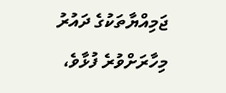ޖަމިއްޔާތަކުގެ ދައުރު މިހާރަށްވުރެ ފުޅާވެ،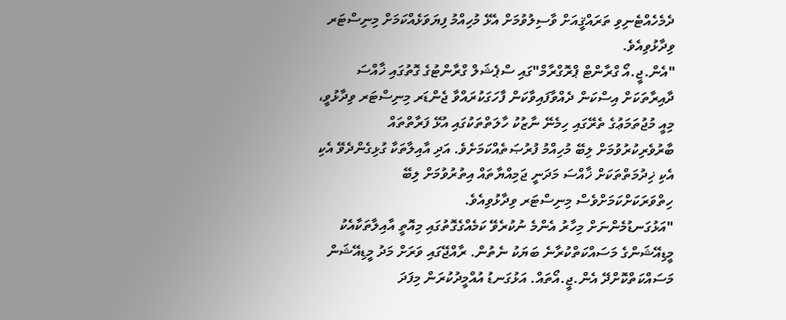ދެމެހެއްޓެނިވި ތަރައްޤީއަށް ވާސިލުވުމަށް އެޅޭ މުހިއްމު ފިޔަވަޅެއްކަމަށް މިނިސްޓަރ ވިދާޅުވިއެވެ.
"އެން.ޖީ.އޯ ގްރާންޓް ޕްރޮގްރާމް"ގައި ސްޕެޝަލް ގްރާންޓުގެ ގޮތުގައި ޚާއްސަ ދާއިރާތަކަށް އިސްކަން ދެއްވާފައިވާކަން ފާހަގަކުރައްވާ ޖެންޑަރ މިނިސްޓަރ ވިދާޅުވީ، މިއީ މުޖުތަމަޢުގެ ތެރޭގައި ހިމެނޭ ނާޒުކު ހާލަތްތަކުގައި އުޅޭ ފަރާތްތައް ބާރުވެރިކުރުވުމަށް ލިބޭ މުހިއްމު ފުރުޞަތެއްކަމަށެވެ. އަދި އާއިލާތަކާ ގުޅިގެންދެވޭ އެކި އެކި ޚިދުމަތްތަކަށް ޚާއްސަ މަދަނީ ޖަމިއްޔާތައް އިތުރުވުމަށް ލިބޭ ހިތްވަރަކަށްކަމަށްވެސް މިނިސްޓަރ ވިދާޅުވިއެވެ.
"އަޅުގަނޑުމެންނަށް މިހާރު އެންމެ ނުކުރެވޭ ކަމެއްގެގޮތުގައި މިއޮތީ އާއިލާތަކާއެކު މީޑިއޭޝަންގެ މަސައްކަތްކުރާނެ ބަޔަކު ނެތުން. ރާއްޖޭގައި ވަރަށް މަދު މީޑިއޭޝަން މަސައްކަތްކޮށްދޭ އެން.ޖީ.އޯތައް. އަޅުގަނޑު އުއްމީދުކުރަން މިފަދަ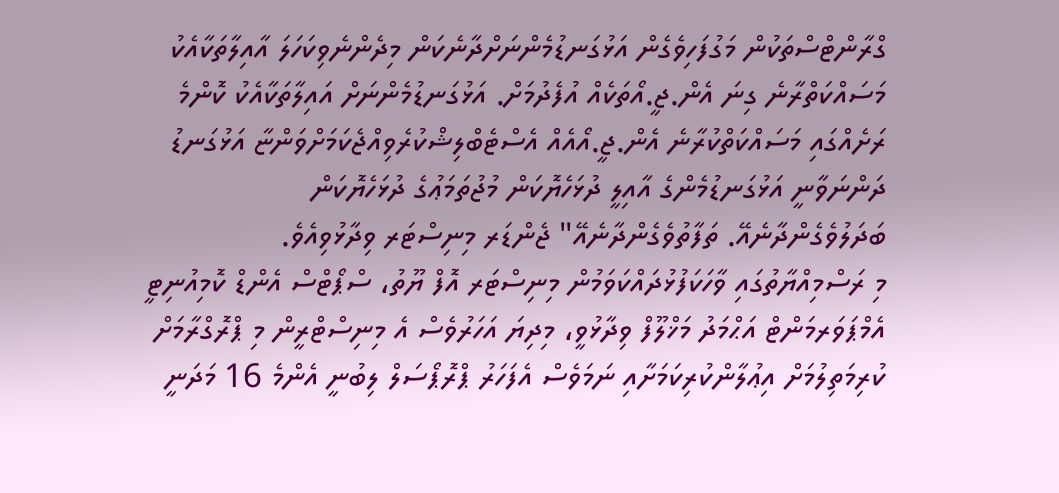ގްރާންޓްސްތަކުން މަގުފަހިވެގެން އަޅުގަނޑުމެންނަށްދާނެކަން މިދެންނެވިކަހަލަ އާއިލާތަކާއެކު މަސައްކަތްރާނެ ގިނަ އެން.ޖީ.އޯތަކެއް އުފެދުމަށް. އަޅުގަނޑުމެންނަށް އައިލާތަކާއެކު ކޮންމެ ރަށެއްގައި މަސައްކަތްކުރާނެ އެން.ޖީ.އޯއެއް އެސްޓެބްލިޝްކުރެވިއްޖެކަމަށްވަންޏާ އަޅުގަނޑު ދަންނަވާނީ އަޅުގަނޑުމެންގެ އާއިލީ ދުޅަހެޔޮކަން މުޖުތަމަޢުގެ ދުޅަހެޔޮކަން ބަދަލުވެގެންދާނެއޭ. ތަފާތުވެގެންދާނެއޭ" ޖެންޑަރ މިނިސްޓަރ ވިދާޅުވިއެވެ.
މި ރަސްމިއްޔާތުގައި ވާހަކަފުޅުދައްކަވަމުން މިނިސްޓަރ އޮފް ޔޫތު، ސްޕޯޓްސް އެންޑް ކޮމިއުނިޓީ އެމްޕަވަރމަންޓް އަޙްމަދު މަޚްލޫފް ވިދާޅުވީ، މިދިޔަ އަހަރުވެސް އެ މިނިސްޓްރީން މި ޕްރޮގްރާމަށް ކުރިމަތިލުމަށް އިޢުލާންކުރިކަމަށާއި ނަމަވެސް އެފަހަރު ޕްރޮޕޯސަލް ލިބުނީ އެންމެ 16 މަދަނީ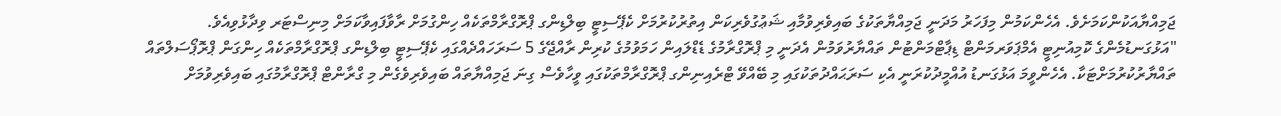ޖަމިއްޔާއަކުންކަމަށެވެ. އެހެންކަމުން މިފަހަރު މަދަނީ ޖަމިއްޔާތަކުގެ ބައިވެރިވުމާއި ޝަޢުގުވެރިކަން އިތުރުކުރުމަށް ކެޕޭސިޓީ ބިލްޑިންގ ޕްރޮގްރާމްތަކެއް ހިންގުމަށް ރާވާފައިވާކަމަށް މިނިސްޓަރ ވިދާޅުވިއެވެ.
"އަޅުގަނޑުމެންގެ ކޮމިއުނިޓީ އެމްޕަވަރމަންޓް ޑިޕާޓްމަންޓުން ތައްޔާރުވަމުން އެދަނީ މި ޕްރޮގްރާމުގެ ޑެޑްލައިން ހަމަވުމުގެ ކުރިން ރާއްޖޭގެ 5 ސަރަހައްދެއްގައި ކެޕޭސިޓީ ބިލްޑިންގ ޕްރޮގްރާމްތަކެއް ހިންގަން ޕްރޮޕޯސަލްތައް ތައްޔާރުކުރުމަށްޓަކާ. އެހެންވީމަ އަޅުގަނޑު އުއްމީދުކުރަނީ އެކި ސަރަޙައްދުތަކުގައި މި ބޭއްވޭ ޓްރެއިނިންގ ޕްރޮގްރާމްތަކުގައި ވީހާވެސް ގިނަ ޖަމިއްޔާތައް ބައިވެރިވެގެން މި ގްރާންޓް ޕްރޮގްރާމުގައި ބައިވެރިވުމަށް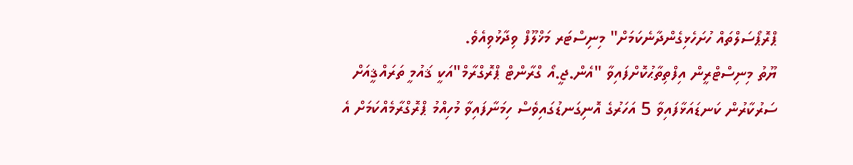ޕްރޮޕޯސަލްތައް ހުށަހެޅިގެންދާނެކަމަށް" މިނިސްޓަރ މަޚްލޫފް ވިދާޅުވިއެވެ.
ޔޫތު މިނިސްޓްރީން އިފްތިތާޙުކޮށްފައިވާ "އެން.ޖީ.އޯ ގްރާންޓް ޕްރޮގްރާމް"އަކީ ޤައުމީ ތަރައްޤީއަށް ސަރުކާރުން ކަނޑައަޅާފައިވާ 5 އަހަރުގެ އޮނިގަނޑުގައިވެސް ހިމަނާފައިވާ މުހިއްމު ޕްރޮގްރާމެއްކަމަށް އެ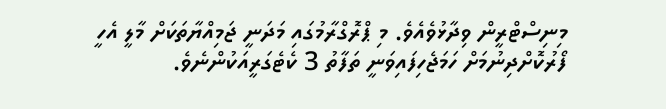މިނިސްޓްރީން ވިދާޅުވެއެވެ. މި ޕްރޮގްރާމުގައި މަދަނީ ޖަމިއްޔާތަކަށް މާލީ އެހީ ފޯރުކޮށްދިނުމަށް ހަމަޖެހިފައިވަނީ ތަފާތު 3 ކެޓެގަރީއަކުންނެވެ.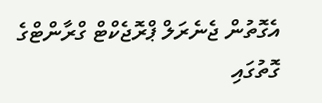އެގޮތުން ޖެނެރަލް ޕްރޮޖެކްޓް ގްރާންޓްގެ ގޮތުގައި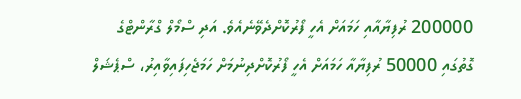200000 ރުފިޔާއާއި ހަމައަށް އެހީ ފޯރުކޮށްދެވޭނެއެވެ. އަދި ސްމޯލް ގްރާންޓްގެ ގޮތުގައި 50000 ރުފިޔާއާ ހަމައަށް އެހީ ފޯރުކޮށްދިނުމަށް ހަމަޖެހިފައިވާއިރު، ސްޕެޝަލް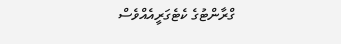ގްރާންޓުގެ ކެޓެގަރީއެއްވެސް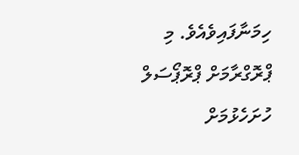ހިމަނާފައިވެއެވެ. މި ޕްރޮގްރާމަށް ޕްރޮޕޯސަލް ހުށަހެޅުމަށް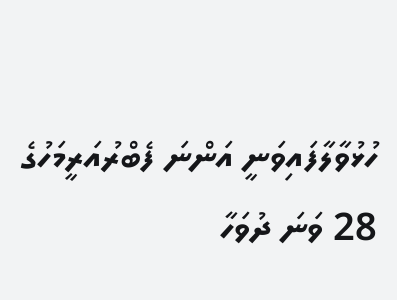ހުޅުވާލާފައިވަނީ އަންނަ ފެބްރުއަރީމަހުގެ 28 ވަނަ ދުވަހާ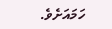ހަމައަށެވެ.